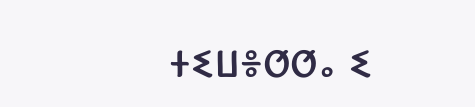ⵜⵉⵡⴻⵚⵚⴰ ⵉ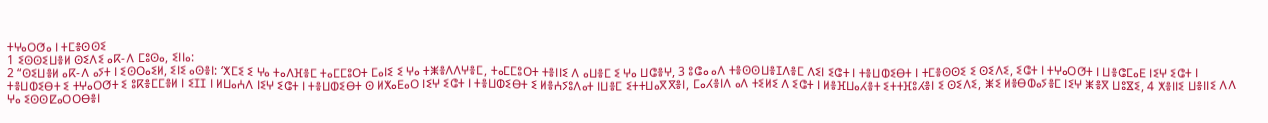ⵜⵖⴰⵔⵚⴰ ⵏ ⵜⵎⴻⵙⵙⵉ
1 ⵉⵙⵙⵉⵡⴻⵍ ⵙⵉⴷⵉ ⴰⴽ-ⴷ ⵎⵓⵙⴰ, ⵉⵏⵏⴰ:
2 “ⵙⵉⵡⴻⵍ ⴰⴽ-ⴷ ⴰⵢⵜ ⵏ ⵉⵙⵔⴰⵉⵍ, ⵉⵏⵉ ⴰⵙⴻⵏ: ‘ⵅⵎⵉ ⵉ ⵖⴰ ⵜⴰⴷⴼⴻⵎ ⵜⴰⵎⵎⵓⵔⵜ ⵎⴰⵏⵉ ⵉ ⵖⴰ ⵜⵥⴻⴷⴷⵖⴻⵎ, ⵜⴰⵎⵎⵓⵔⵜ ⵜⴻⵏⵏⵉ ⴷ ⴰⵡⴻⵎ ⵉ ⵖⴰ ⵡⵛⴻⵖ, 3 ⵓⵛⴰ ⴰⴷ ⵜⴻⵙⵙⵡⴻⵊⴷⴻⵎ ⴷⵉⵏ ⵉⵛⵜ ⵏ ⵜⴻⵡⵀⵉⴱⵜ ⵏ ⵜⵎⴻⵙⵙⵉ ⵉ ⵙⵉⴷⵉ, ⵉⵛⵜ ⵏ ⵜⵖⴰⵔⵚⵜ ⵏ ⵡⴻⵛⵎⴰⴹ ⵏⵉⵖ ⵉⵛⵜ ⵏ ⵜⴻⵡⵀⵉⴱⵜ ⵉ ⵜⵖⴰⵔⵚⵜ ⵉ ⵓⴽⴻⵎⵎⴻⵍ ⵏ ⵉⵊⵊ ⵏ ⵍⵡⴰⵄⴷ ⵏⵉⵖ ⵉⵛⵜ ⵏ ⵜⴻⵡⵀⵉⴱⵜ ⵙ ⵍⵅⴰⴹⴰⵔ ⵏⵉⵖ ⵉⵛⵜ ⵏ ⵜⴻⵡⵀⵉⴱⵜ ⵉ ⵍⴻⵄⵢⵓⴷⴰⵜ ⵏⵡⴻⵎ ⵉⵜⵜⵡⴰⴳⴳⴻⵏ, ⵎⴰⵃⴻⵏⴷ ⴰⴷ ⵜⵉⵍⵉ ⴷ ⵉⵛⵜ ⵏ ⵍⴻⴼⵡⴰⵃⴻⵜ ⵉⵜⵜⴼⵓⵃⴻⵏ ⵉ ⵙⵉⴷⵉ, ⵥⵉ ⵍⴻⴱⵀⴰⵢⴻⵎ ⵏⵉⵖ ⵥⴻⴳ ⵡⵓⴵⵉ, 4 ⵅⴻⵏⵏⵉ ⵡⴻⵏⵏⵉ ⴷⴷ ⵖⴰ ⵉⵙⵙⵇⴰⵔⵔⴱⴻⵏ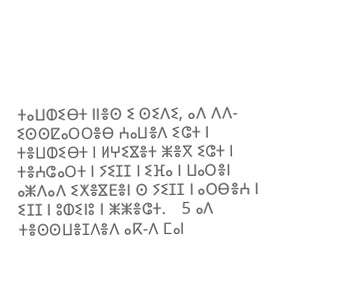ⵜⴰⵡⵀⵉⴱⵜ ⵏⵏⴻⵙ ⵉ ⵙⵉⴷⵉ, ⴰⴷ ⴷⴷ-ⵉⵙⵙⵇⴰⵔⵔⴻⴱ ⵄⴰⵡⴻⴷ ⵉⵛⵜ ⵏ ⵜⴻⵡⵀⵉⴱⵜ ⵏ ⵍⵖⵉⴵⴻⵜ ⵥⴻⴳ ⵉⵛⵜ ⵏ ⵜⴻⵄⵛⴰⵔⵜ ⵏ ⵢⵉⵊⵊ ⵏ ⵉⴼⴰ ⵏ ⵡⴰⵔⴻⵏ ⴰⵥⴷⴰⴷ ⵉⵅⴻⴵⴹⴻⵏ ⵙ ⵢⵉⵊⵊ ⵏ ⴰⵔⴱⴻⵄ ⵏ ⵉⵊⵊ ⵏ ⵓⵀⵉⵏⵓ ⵏ ⵥⵥⴻⵛⵜ.    5 ⴰⴷ ⵜⴻⵙⵙⵡⴻⵊⴷⴻⴷ ⴰⴽ-ⴷ ⵎⴰⵏ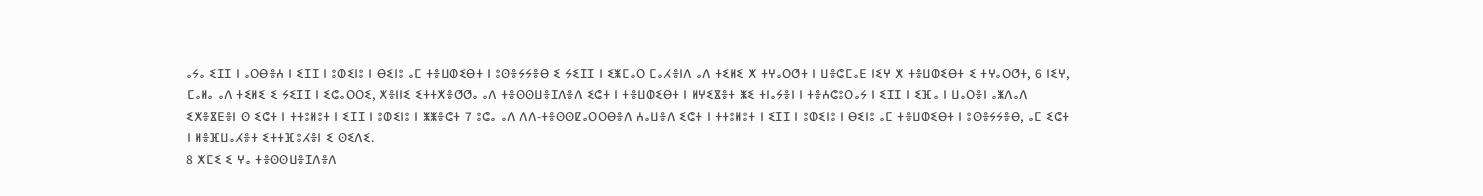ⴰⵢⴰ ⵉⵊⵊ ⵏ ⴰⵔⴱⴻⵄ ⵏ ⵉⵊⵊ ⵏ ⵓⵀⵉⵏⵓ ⵏ ⴱⵉⵏⵓ ⴰⵎ ⵜⴻⵡⵀⵉⴱⵜ ⵏ ⵓⵙⴻⵢⵢⴻⴱ ⵉ ⵢⵉⵊⵊ ⵏ ⵉⵥⵎⴰⵔ ⵎⴰⵃⴻⵏⴷ ⴰⴷ ⵜⵉⵍⵉ ⵅ ⵜⵖⴰⵔⵚⵜ ⵏ ⵡⴻⵛⵎⴰⴹ ⵏⵉⵖ ⵅ ⵜⴻⵡⵀⵉⴱⵜ ⵉ ⵜⵖⴰⵔⵚⵜ, 6 ⵏⵉⵖ, ⵎⴰⵍⴰ ⴰⴷ ⵜⵉⵍⵉ ⵉ ⵢⵉⵊⵊ ⵏ ⵉⵛⴰⵔⵔⵉ, ⵅⴻⵏⵏⵉ ⵉⵜⵜⵅⴻⵚⵚⴰ ⴰⴷ ⵜⴻⵙⵙⵡⴻⵊⴷⴻⴷ ⵉⵛⵜ ⵏ ⵜⴻⵡⵀⵉⴱⵜ ⵏ ⵍⵖⵉⴵⴻⵜ ⵥⵉ ⵜⵏⴰⵢⴻⵏ ⵏ ⵜⴻⵄⵛⵓⵔⴰⵢ ⵏ ⵉⵊⵊ ⵏ ⵉⴼⴰ ⵏ ⵡⴰⵔⴻⵏ ⴰⵥⴷⴰⴷ ⵉⵅⴻⴵⴹⴻⵏ ⵙ ⵉⵛⵜ ⵏ ⵜⵜⵓⵍⵓⵜ ⵏ ⵉⵊⵊ ⵏ ⵓⵀⵉⵏⵓ ⵏ ⵥⵥⴻⵛⵜ 7 ⵓⵛⴰ ⴰⴷ ⴷⴷ-ⵜⴻⵙⵙⵇⴰⵔⵔⴱⴻⴷ ⵄⴰⵡⴻⴷ ⵉⵛⵜ ⵏ ⵜⵜⵓⵍⵓⵜ ⵏ ⵉⵊⵊ ⵏ ⵓⵀⵉⵏⵓ ⵏ ⴱⵉⵏⵓ ⴰⵎ ⵜⴻⵡⵀⵉⴱⵜ ⵏ ⵓⵙⴻⵢⵢⴻⴱ, ⴰⵎ ⵉⵛⵜ ⵏ ⵍⴻⴼⵡⴰⵃⴻⵜ ⵉⵜⵜⴼⵓⵃⴻⵏ ⵉ ⵙⵉⴷⵉ.
8 ⵅⵎⵉ ⵉ ⵖⴰ ⵜⴻⵙⵙⵡⴻⵊⴷⴻⴷ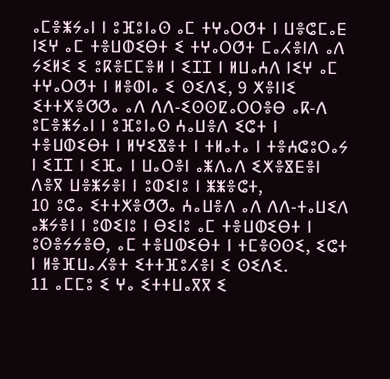ⴰⵎⴻⵥⵢⴰⵏ ⵏ ⵓⴼⵓⵏⴰⵙ ⴰⵎ ⵜⵖⴰⵔⵚⵜ ⵏ ⵡⴻⵛⵎⴰⴹ ⵏⵉⵖ ⴰⵎ ⵜⴻⵡⵀⵉⴱⵜ ⵉ ⵜⵖⴰⵔⵚⵜ ⵎⴰⵃⴻⵏⴷ ⴰⴷ ⵢⵉⵍⵉ ⵉ ⵓⴽⴻⵎⵎⴻⵍ ⵏ ⵉⵊⵊ ⵏ ⵍⵡⴰⵄⴷ ⵏⵉⵖ ⴰⵎ ⵜⵖⴰⵔⵚⵜ ⵏ ⵍⴻⵀⵏⴰ ⵉ ⵙⵉⴷⵉ, 9 ⵅⴻⵏⵏⵉ ⵉⵜⵜⵅⴻⵚⵚⴰ ⴰⴷ ⴷⴷ-ⵉⵙⵙⵇⴰⵔⵔⴻⴱ ⴰⴽ-ⴷ ⵓⵎⴻⵥⵢⴰⵏ ⵏ ⵓⴼⵓⵏⴰⵙ ⵄⴰⵡⴻⴷ ⵉⵛⵜ ⵏ ⵜⴻⵡⵀⵉⴱⵜ ⵏ ⵍⵖⵉⴵⴻⵜ ⵏ ⵜⵍⴰⵜⴰ ⵏ ⵜⴻⵄⵛⵓⵔⴰⵢ ⵏ ⵉⵊⵊ ⵏ ⵉⴼⴰ ⵏ ⵡⴰⵔⴻⵏ ⴰⵥⴷⴰⴷ ⵉⵅⴻⴵⴹⴻⵏ ⴷⴻⴳ ⵡⴻⵥⵢⴻⵏ ⵏ ⵓⵀⵉⵏⵓ ⵏ ⵥⵥⴻⵛⵜ,
10 ⵓⵛⴰ ⵉⵜⵜⵅⴻⵚⵚⴰ ⵄⴰⵡⴻⴷ ⴰⴷ ⴷⴷ-ⵜⴰⵡⵉⴷ ⴰⵥⵢⴻⵏ ⵏ ⵓⵀⵉⵏⵓ ⵏ ⴱⵉⵏⵓ ⴰⵎ ⵜⴻⵡⵀⵉⴱⵜ ⵏ ⵓⵙⴻⵢⵢⴻⴱ, ⴰⵎ ⵜⴻⵡⵀⵉⴱⵜ ⵏ ⵜⵎⴻⵙⵙⵉ, ⵉⵛⵜ ⵏ ⵍⴻⴼⵡⴰⵃⴻⵜ ⵉⵜⵜⴼⵓⵃⴻⵏ ⵉ ⵙⵉⴷⵉ.
11 ⴰⵎⵎⵓ ⵉ ⵖⴰ ⵉⵜⵜⵡⴰⴳⴳ ⵉ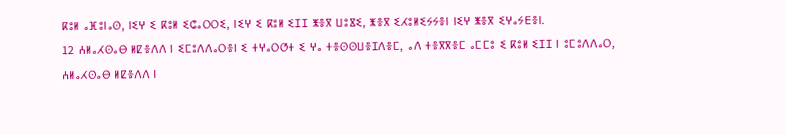ⴽⵓⵍ ⴰⴼⵓⵏⴰⵙ, ⵏⵉⵖ ⵉ ⴽⵓⵍ ⵉⵛⴰⵔⵔⵉ, ⵏⵉⵖ ⵉ ⴽⵓⵍ ⵉⵊⵊ ⵥⴻⴳ ⵡⵓⴵⵉ, ⵥⴻⴳ ⵉⵃⵓⵍⵉⵢⵢⴻⵏ ⵏⵉⵖ ⵥⴻⴳ ⵉⵖⴰⵢⴹⴻⵏ.
12 ⵄⵍⴰⵃⵙⴰⴱ ⵍⵇⴻⴷⴷ ⵏ ⵉⵎⵓⴷⴷⴰⵔⴻⵏ ⵉ ⵜⵖⴰⵔⵚⵜ ⵉ ⵖⴰ ⵜⴻⵙⵙⵡⴻⵊⴷⴻⵎ, ⴰⴷ ⵜⴻⴳⴳⴻⵎ ⴰⵎⵎⵓ ⵉ ⴽⵓⵍ ⵉⵊⵊ ⵏ ⵓⵎⵓⴷⴷⴰⵔ, ⵄⵍⴰⵃⵙⴰⴱ ⵍⵇⴻⴷⴷ ⵏ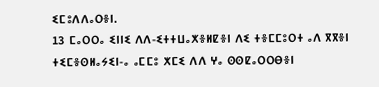ⵉⵎⵓⴷⴷⴰⵔⴻⵏ.
13 ⵎⴰⵔⵔⴰ ⵉⵏⵏⵉ ⴷⴷ-ⵉⵜⵜⵡⴰⵅⴻⵍⵇⴻⵏ ⴷⵉ ⵜⴻⵎⵎⵓⵔⵜ ⴰⴷ ⴳⴳⴻⵏ ⵜⵉⵎⴻⵙⵍⴰⵢⵉⵏ-ⴰ ⴰⵎⵎⵓ ⵅⵎⵉ ⴷⴷ ⵖⴰ ⵙⵙⵇⴰⵔⵔⴱⴻⵏ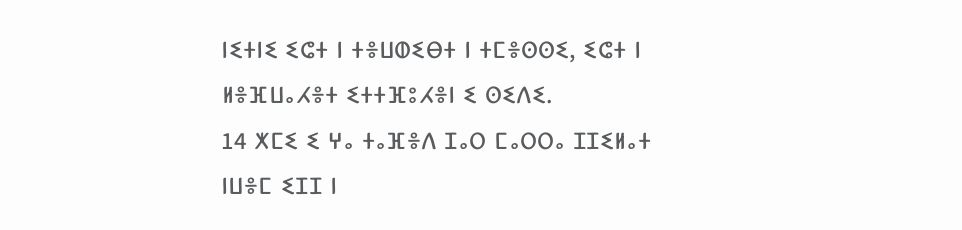ⵏⵉⵜⵏⵉ ⵉⵛⵜ ⵏ ⵜⴻⵡⵀⵉⴱⵜ ⵏ ⵜⵎⴻⵙⵙⵉ, ⵉⵛⵜ ⵏ ⵍⴻⴼⵡⴰⵃⴻⵜ ⵉⵜⵜⴼⵓⵃⴻⵏ ⵉ ⵙⵉⴷⵉ.
14 ⵅⵎⵉ ⵉ ⵖⴰ ⵜⴰⴼⴻⴷ ⵊⴰⵔ ⵎⴰⵔⵔⴰ ⵊⵊⵉⵍⴰⵜ ⵏⵡⴻⵎ ⵉⵊⵊ ⵏ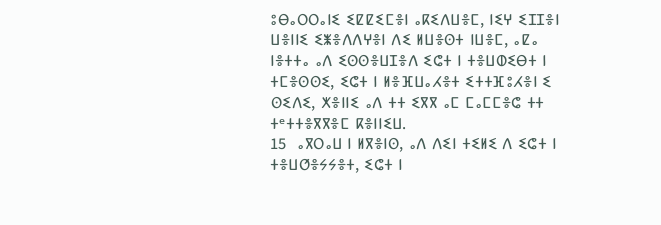ⵓⴱⴰⵔⵔⴰⵏⵉ ⵉⵇⵇⵉⵎⴻⵏ ⴰⴽⵉⴷⵡⴻⵎ, ⵏⵉⵖ ⵉⵊⵊⴻⵏ ⵡⴻⵏⵏⵉ ⵉⵥⴻⴷⴷⵖⴻⵏ ⴷⵉ ⵍⵡⴻⵙⵜ ⵏⵡⴻⵎ, ⴰⵇⴰ ⵏⴻⵜⵜⴰ ⴰⴷ ⵉⵙⵙⴻⵡⵊⴻⴷ ⵉⵛⵜ ⵏ ⵜⴻⵡⵀⵉⴱⵜ ⵏ ⵜⵎⴻⵙⵙⵉ, ⵉⵛⵜ ⵏ ⵍⴻⴼⵡⴰⵃⴻⵜ ⵉⵜⵜⴼⵓⵃⴻⵏ ⵉ ⵙⵉⴷⵉ, ⵅⴻⵏⵏⵉ ⴰⴷ ⵜⵜ ⵉⴳⴳ ⴰⵎ ⵎⴰⵎⵎⴻⵛ ⵜⵜ ⵜᵉⵜⵜⴻⴳⴳⴻⵎ ⴽⴻⵏⵏⵉⵡ.
15  ⴰⴳⵔⴰⵡ ⵏ ⵍⴳⴻⵏⵙ, ⴰⴷ ⴷⵉⵏ ⵜⵉⵍⵉ ⴷ ⵉⵛⵜ ⵏ ⵜⴻⵡⵚⴻⵢⵢⴻⵜ, ⵉⵛⵜ ⵏ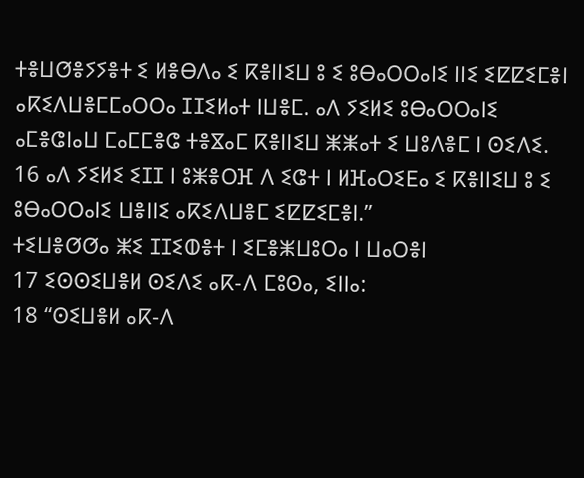ⵜⴻⵡⵚⴻⵢⵢⴻⵜ ⵉ ⵍⴻⴱⴷⴰ ⵉ ⴽⴻⵏⵏⵉⵡ ⵓ ⵉ ⵓⴱⴰⵔⵔⴰⵏⵉ ⵏⵏⵉ ⵉⵇⵇⵉⵎⴻⵏ ⴰⴽⵉⴷⵡⴻⵎⵎⴰⵔⵔⴰ ⵊⵊⵉⵍⴰⵜ ⵏⵡⴻⵎ. ⴰⴷ ⵢⵉⵍⵉ ⵓⴱⴰⵔⵔⴰⵏⵉ ⴰⵎⴻⵛⵏⴰⵡ ⵎⴰⵎⵎⴻⵛ ⵜⴻⴵⴰⵎ ⴽⴻⵏⵏⵉⵡ ⵥⵥⴰⵜ ⵉ ⵡⵓⴷⴻⵎ ⵏ ⵙⵉⴷⵉ.
16 ⴰⴷ ⵢⵉⵍⵉ ⵉⵊⵊ ⵏ ⵓⵥⴻⵔⴼ ⴷ ⵉⵛⵜ ⵏ ⵍⴼⴰⵔⵉⴹⴰ ⵉ ⴽⴻⵏⵏⵉⵡ ⵓ ⵉ ⵓⴱⴰⵔⵔⴰⵏⵉ ⵡⴻⵏⵏⵉ ⴰⴽⵉⴷⵡⴻⵎ ⵉⵇⵇⵉⵎⴻⵏ.”
ⵜⵉⵡⴻⵚⵚⴰ ⵥⵉ ⵊⵊⵉⵀⴻⵜ ⵏ ⵉⵎⴻⵥⵡⵓⵔⴰ ⵏ ⵡⴰⵔⴻⵏ
17 ⵉⵙⵙⵉⵡⴻⵍ ⵙⵉⴷⵉ ⴰⴽ-ⴷ ⵎⵓⵙⴰ, ⵉⵏⵏⴰ:
18 “ⵙⵉⵡⴻⵍ ⴰⴽ-ⴷ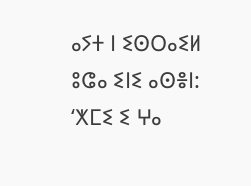ⴰⵢⵜ ⵏ ⵉⵙⵔⴰⵉⵍ ⵓⵛⴰ ⵉⵏⵉ ⴰⵙⴻⵏ: ‘ⵅⵎⵉ ⵉ ⵖⴰ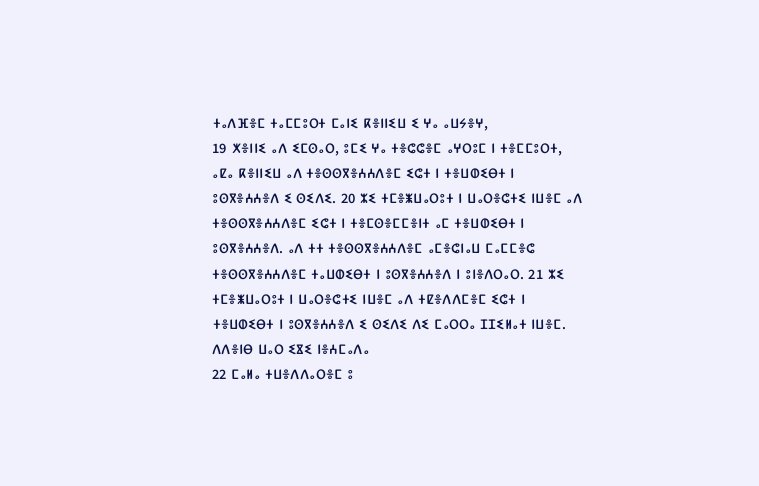ⵜⴰⴷⴼⴻⵎ ⵜⴰⵎⵎⵓⵔⵜ ⵎⴰⵏⵉ ⴽⴻⵏⵏⵉⵡ ⵉ ⵖⴰ ⴰⵡⵢⴻⵖ,
19 ⵅⴻⵏⵏⵉ ⴰⴷ ⵉⵎⵙⴰⵔ, ⵓⵎⵉ ⵖⴰ ⵜⴻⵛⵛⴻⵎ ⴰⵖⵔⵓⵎ ⵏ ⵜⴻⵎⵎⵓⵔⵜ, ⴰⵇⴰ ⴽⴻⵏⵏⵉⵡ ⴰⴷ ⵜⴻⵙⵙⴳⴻⵄⵄⴷⴻⵎ ⵉⵛⵜ ⵏ ⵜⴻⵡⵀⵉⴱⵜ ⵏ ⵓⵙⴳⴻⵄⵄⴻⴷ ⵉ ⵙⵉⴷⵉ. 20 ⵣⵉ ⵜⵎⴻⵥⵡⴰⵔⵓⵜ ⵏ ⵡⴰⵔⴻⵛⵜⵉ ⵏⵡⴻⵎ ⴰⴷ ⵜⴻⵙⵙⴳⴻⵄⵄⴷⴻⵎ ⵉⵛⵜ ⵏ ⵜⴻⵎⵙⴻⵎⵎⴻⵏⵜ ⴰⵎ ⵜⴻⵡⵀⵉⴱⵜ ⵏ ⵓⵙⴳⴻⵄⵄⴻⴷ. ⴰⴷ ⵜⵜ ⵜⴻⵙⵙⴳⴻⵄⵄⴷⴻⵎ ⴰⵎⴻⵛⵏⴰⵡ ⵎⴰⵎⵎⴻⵛ ⵜⴻⵙⵙⴳⴻⵄⵄⴷⴻⵎ ⵜⴰⵡⵀⵉⴱⵜ ⵏ ⵓⵙⴳⴻⵄⵄⴻⴷ ⵏ ⵓⵏⴻⴷⵔⴰⵔ. 21 ⵣⵉ ⵜⵎⴻⵥⵡⴰⵔⵓⵜ ⵏ ⵡⴰⵔⴻⵛⵜⵉ ⵏⵡⴻⵎ ⴰⴷ ⵜⵇⴻⴷⴷⵎⴻⵎ ⵉⵛⵜ ⵏ ⵜⴻⵡⵀⵉⴱⵜ ⵏ ⵓⵙⴳⴻⵄⵄⴻⴷ ⵉ ⵙⵉⴷⵉ ⴷⵉ ⵎⴰⵔⵔⴰ ⵊⵊⵉⵍⴰⵜ ⵏⵡⴻⵎ.
ⴷⴷⴻⵏⴱ ⵡⴰⵔ ⵉⴵⵉ ⵏⴻⵄⵎⴰⴷⴰ
22 ⵎⴰⵍⴰ ⵜⵡⴻⴷⴷⴰⵔⴻⵎ ⵓ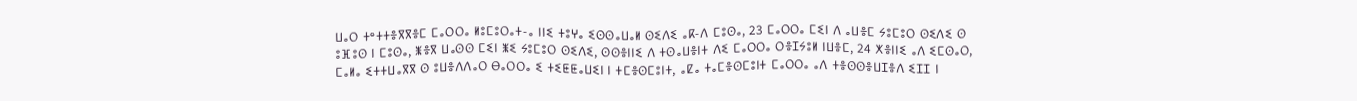ⵡⴰⵔ ⵜᵉⵜⵜⴻⴳⴳⴻⵎ ⵎⴰⵔⵔⴰ ⵍⵓⵎⵓⵔⴰⵜ-ⴰ ⵏⵏⵉ ⵜⵓⵖⴰ ⵉⵙⵙⴰⵡⴰⵍ ⵙⵉⴷⵉ ⴰⴽ-ⴷ ⵎⵓⵙⴰ, 23 ⵎⴰⵔⵔⴰ ⵎⵉⵏ ⴷ ⴰⵡⴻⵎ ⵢⵓⵎⵓⵔ ⵙⵉⴷⵉ ⵙ ⵓⴼⵓⵙ ⵏ ⵎⵓⵙⴰ, ⵥⴻⴳ ⵡⴰⵙⵙ ⵎⵉⵏ ⵥⵉ ⵢⵓⵎⵓⵔ ⵙⵉⴷⵉ, ⵙⵙⴻⵏⵏⵉ ⴷ ⵜⵙⴰⵡⴻⵏⵜ ⴷⵉ ⵎⴰⵔⵔⴰ ⵔⴻⵊⵢⵓⵍ ⵏⵡⴻⵎ, 24 ⵅⴻⵏⵏⵉ ⴰⴷ ⵉⵎⵙⴰⵔ, ⵎⴰⵍⴰ ⵉⵜⵜⵡⴰⴳⴳ ⵙ ⵓⵡⴻⴷⴷⴰⵔ ⴱⴰⵔⵔⴰ ⵉ ⵜⵉⵟⵟⴰⵡⵉⵏ ⵏ ⵜⵎⴻⵙⵎⵓⵏⵜ, ⴰⵇⴰ ⵜⴰⵎⴻⵙⵎⵓⵏⵜ ⵎⴰⵔⵔⴰ ⴰⴷ ⵜⴻⵙⵙⴻⵡⵊⴻⴷ ⵉⵊⵊ ⵏ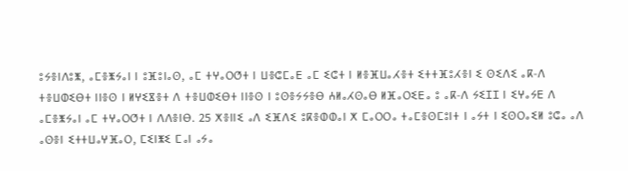ⵓⵢⴻⵏⴷⵓⵥ, ⴰⵎⴻⵥⵢⴰⵏ ⵏ ⵓⴼⵓⵏⴰⵙ, ⴰⵎ ⵜⵖⴰⵔⵚⵜ ⵏ ⵡⴻⵛⵎⴰⴹ ⴰⵎ ⵉⵛⵜ ⵏ ⵍⴻⴼⵡⴰⵃⴻⵜ ⵉⵜⵜⴼⵓⵃⴻⵏ ⵉ ⵙⵉⴷⵉ ⴰⴽ-ⴷ ⵜⴻⵡⵀⵉⴱⵜ ⵏⵏⴻⵙ ⵏ ⵍⵖⵉⴵⴻⵜ ⴷ ⵜⴻⵡⵀⵉⴱⵜ ⵏⵏⴻⵙ ⵏ ⵓⵙⴻⵢⵢⴻⴱ ⵄⵍⴰⵃⵙⴰⴱ ⵍⴼⴰⵔⵉⴹⴰ ⵓ ⴰⴽ-ⴷ ⵢⵉⵊⵊ ⵏ ⵉⵖⴰⵢⴹ ⴷ ⴰⵎⴻⵥⵢⴰⵏ ⴰⵎ ⵜⵖⴰⵔⵚⵜ ⵏ ⴷⴷⴻⵏⴱ. 25 ⵅⴻⵏⵏⵉ ⴰⴷ ⵉⴼⴷⵉ ⵓⴽⴻⵀⵀⴰⵏ ⵅ ⵎⴰⵔⵔⴰ ⵜⴰⵎⴻⵙⵎⵓⵏⵜ ⵏ ⴰⵢⵜ ⵏ ⵉⵙⵔⴰⵉⵍ ⵓⵛⴰ ⴰⴷ ⴰⵙⴻⵏ ⵉⵜⵜⵡⴰⵖⴼⴰⵔ, ⵎⵉⵏⵥⵉ ⵎⴰⵏ ⴰⵢⴰ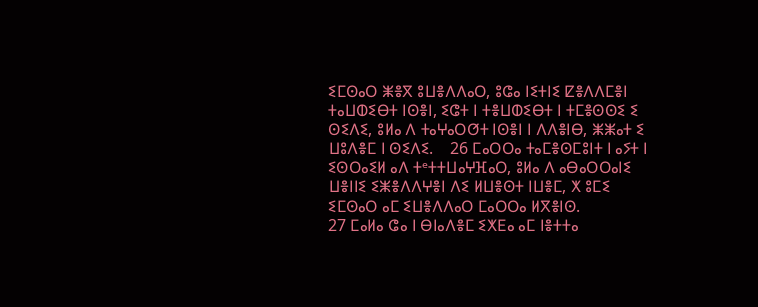ⵉⵎⵙⴰⵔ ⵥⴻⴳ ⵓⵡⴻⴷⴷⴰⵔ, ⵓⵛⴰ ⵏⵉⵜⵏⵉ ⵇⴻⴷⴷⵎⴻⵏ ⵜⴰⵡⵀⵉⴱⵜ ⵏⵙⴻⵏ, ⵉⵛⵜ ⵏ ⵜⴻⵡⵀⵉⴱⵜ ⵏ ⵜⵎⴻⵙⵙⵉ ⵉ ⵙⵉⴷⵉ, ⵓⵍⴰ ⴷ ⵜⴰⵖⴰⵔⵚⵜ ⵏⵙⴻⵏ ⵏ ⴷⴷⴻⵏⴱ, ⵥⵥⴰⵜ ⵉ ⵡⵓⴷⴻⵎ ⵏ ⵙⵉⴷⵉ.    26 ⵎⴰⵔⵔⴰ ⵜⴰⵎⴻⵙⵎⵓⵏⵜ ⵏ ⴰⵢⵜ ⵏ ⵉⵙⵔⴰⵉⵍ ⴰⴷ ⵜᵉⵜⵜⵡⴰⵖⴼⴰⵔ, ⵓⵍⴰ ⴷ ⴰⴱⴰⵔⵔⴰⵏⵉ ⵡⴻⵏⵏⵉ ⵉⵥⴻⴷⴷⵖⴻⵏ ⴷⵉ ⵍⵡⴻⵙⵜ ⵏⵡⴻⵎ, ⵅ ⵓⵎⵉ ⵉⵎⵙⴰⵔ ⴰⵎ ⵉⵡⴻⴷⴷⴰⵔ ⵎⴰⵔⵔⴰ ⵍⴳⴻⵏⵙ.
27 ⵎⴰⵍⴰ ⵛⴰ ⵏ ⴱⵏⴰⴷⴻⵎ ⵉⵅⴹⴰ ⴰⵎ ⵏⴻⵜⵜⴰ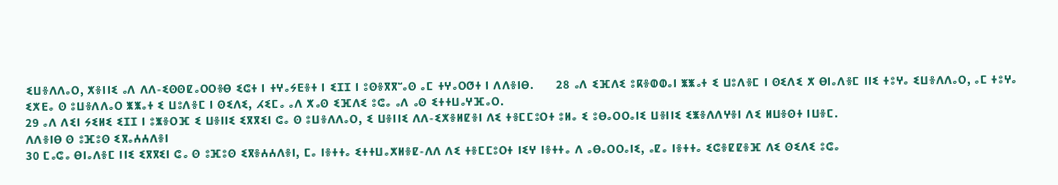ⵉⵡⴻⴷⴷⴰⵔ, ⵅⴻⵏⵏⵉ ⴰⴷ ⴷⴷ-ⵉⵙⵙⵇⴰⵔⵔⴻⴱ ⵉⵛⵜ ⵏ ⵜⵖⴰⵢⴹⴻⵜ ⵏ ⵉⵊⵊ ⵏ ⵓⵙⴻⴳⴳⵯⴰⵙ ⴰⵎ ⵜⵖⴰⵔⵚⵜ ⵏ ⴷⴷⴻⵏⴱ.      28 ⴰⴷ ⵉⴼⴷⵉ ⵓⴽⴻⵀⵀⴰⵏ ⵥⵥⴰⵜ ⵉ ⵡⵓⴷⴻⵎ ⵏ ⵙⵉⴷⵉ ⵅ ⴱⵏⴰⴷⴻⵎ ⵏⵏⵉ ⵜⵓⵖⴰ ⵉⵡⴻⴷⴷⴰⵔ, ⴰⵎ ⵜⵓⵖⴰ ⵉⵅⴹⴰ ⵙ ⵓⵡⴻⴷⴷⴰⵔ ⵥⵥⴰⵜ ⵉ ⵡⵓⴷⴻⵎ ⵏ ⵙⵉⴷⵉ, ⵃⵉⵎⴰ ⴰⴷ ⵅⴰⵙ ⵉⴼⴷⵉ ⵓⵛⴰ ⴰⴷ ⴰⵙ ⵉⵜⵜⵡⴰⵖⴼⴰⵔ.
29 ⴰⴷ ⴷⵉⵏ ⵢⵉⵍⵉ ⵉⵊⵊ ⵏ ⵓⵥⴻⵔⴼ ⵉ ⵡⴻⵏⵏⵉ ⵉⴳⴳⵉⵏ ⵛⴰ ⵙ ⵓⵡⴻⴷⴷⴰⵔ, ⵉ ⵡⴻⵏⵏⵉ ⴷⴷ-ⵉⵅⴻⵍⵇⴻⵏ ⴷⵉ ⵜⴻⵎⵎⵓⵔⵜ ⵓⵍⴰ ⵉ ⵓⴱⴰⵔⵔⴰⵏⵉ ⵡⴻⵏⵏⵉ ⵉⵥⴻⴷⴷⵖⴻⵏ ⴷⵉ ⵍⵡⴻⵙⵜ ⵏⵡⴻⵎ.
ⴷⴷⴻⵏⴱ ⵙ ⵓⴼⵓⵙ ⵉⴳⴰⵄⵄⴷⴻⵏ
30 ⵎⴰⵛⴰ ⴱⵏⴰⴷⴻⵎ ⵏⵏⵉ ⵉⴳⴳⵉⵏ ⵛⴰ ⵙ ⵓⴼⵓⵙ ⵉⴳⴻⵄⵄⴷⴻⵏ, ⵎⴰ ⵏⴻⵜⵜⴰ ⵉⵜⵜⵡⴰⵅⵍⴻⵇ-ⴷⴷ ⴷⵉ ⵜⴻⵎⵎⵓⵔⵜ ⵏⵉⵖ ⵏⴻⵜⵜⴰ ⴷ ⴰⴱⴰⵔⵔⴰⵏⵉ, ⴰⵇⴰ ⵏⴻⵜⵜⴰ ⵉⵛⴻⵇⵇⴻⴼ ⴷⵉ ⵙⵉⴷⵉ ⵓⵛⴰ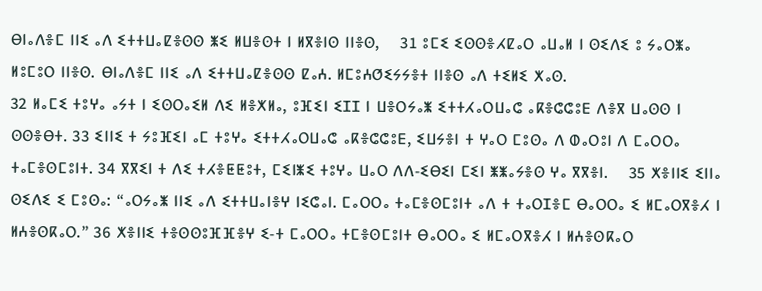ⴱⵏⴰⴷⴻⵎ ⵏⵏⵉ ⴰⴷ ⵉⵜⵜⵡⴰⵇⴻⵙⵙ ⵥⵉ ⵍⵡⴻⵙⵜ ⵏ ⵍⴳⴻⵏⵙ ⵏⵏⴻⵙ,    31 ⵓⵎⵉ ⵉⵙⵙⴻⵃⵇⴰⵔ ⴰⵡⴰⵍ ⵏ ⵙⵉⴷⵉ ⵓ ⵢⴰⵔⵥⴰ ⵍⵓⵎⵓⵔ ⵏⵏⴻⵙ. ⴱⵏⴰⴷⴻⵎ ⵏⵏⵉ ⴰⴷ ⵉⵜⵜⵡⴰⵇⴻⵙⵙ ⵇⴰⵄ. ⵍⵎⵓⵄⵚⵉⵢⵢⴻⵜ ⵏⵏⴻⵙ ⴰⴷ ⵜⵉⵍⵉ ⵅⴰⵙ.
32 ⵍⴰⵎⵉ ⵜⵓⵖⴰ ⴰⵢⵜ ⵏ ⵉⵙⵔⴰⵉⵍ ⴷⵉ ⵍⴻⵅⵍⴰ, ⵓⴼⵉⵏ ⵉⵊⵊ ⵏ ⵡⴻⵔⵢⴰⵥ ⵉⵜⵜⵃⴰⵔⵡⴰⵛ ⴰⴽⴻⵛⵛⵓⴹ ⴷⴻⴳ ⵡⴰⵙⵙ ⵏ ⵙⵙⴻⴱⵜ. 33 ⵉⵏⵏⵉ ⵜ ⵢⵓⴼⵉⵏ ⴰⵎ ⵜⵓⵖⴰ ⵉⵜⵜⵃⴰⵔⵡⴰⵛ ⴰⴽⴻⵛⵛⵓⴹ, ⵉⵡⵢⴻⵏ ⵜ ⵖⴰⵔ ⵎⵓⵙⴰ ⴷ ⵀⴰⵔⵓⵏ ⴷ ⵎⴰⵔⵔⴰ ⵜⴰⵎⴻⵙⵎⵓⵏⵜ. 34 ⴳⴳⵉⵏ ⵜ ⴷⵉ ⵜⵃⴻⵟⵟⵓⵜ, ⵎⵉⵏⵥⵉ ⵜⵓⵖⴰ ⵡⴰⵔ ⴷⴷ-ⵉⴱⵉⵏ ⵎⵉⵏ ⵥⵥⴰⵢⴻⵙ ⵖⴰ ⴳⴳⴻⵏ.    35 ⵅⴻⵏⵏⵉ ⵉⵏⵏⴰ ⵙⵉⴷⵉ ⵉ ⵎⵓⵙⴰ: “ⴰⵔⵢⴰⵥ ⵏⵏⵉ ⴰⴷ ⵉⵜⵜⵡⴰⵏⴻⵖ ⵏⵉⵛⴰⵏ. ⵎⴰⵔⵔⴰ ⵜⴰⵎⴻⵙⵎⵓⵏⵜ ⴰⴷ ⵜ ⵜⴰⵔⵊⴻⵎ ⴱⴰⵔⵔⴰ ⵉ ⵍⵎⴰⵔⴳⴻⵃ ⵏ ⵍⵄⴻⵙⴽⴰⵔ.” 36 ⵅⴻⵏⵏⵉ ⵜⴻⵙⵙⵓⴼⴼⴻⵖ ⵉ-ⵜ ⵎⴰⵔⵔⴰ ⵜⵎⴻⵙⵎⵓⵏⵜ ⴱⴰⵔⵔⴰ ⵉ ⵍⵎⴰⵔⴳⴻⵃ ⵏ ⵍⵄⴻⵙⴽⴰⵔ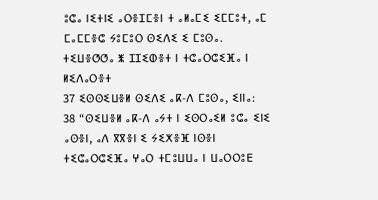ⵓⵛⴰ ⵏⵉⵜⵏⵉ ⴰⵔⴻⵊⵎⴻⵏ ⵜ ⴰⵍⴰⵎⵉ ⵉⵎⵎⵓⵜ, ⴰⵎ ⵎⴰⵎⵎⴻⵛ ⵢⵓⵎⵓⵔ ⵙⵉⴷⵉ ⵉ ⵎⵓⵙⴰ.
ⵜⵉⵡⴻⵚⵚⴰ ⵥ ⵊⵊⵉⵀⴻⵜ ⵏ ⵜⵛⴰⵔⵛⵉⴼⴰ ⵏ ⵍⵉⴷⴰⵔⴻⵜ
37 ⵉⵙⵙⵉⵡⴻⵍ ⵙⵉⴷⵉ ⴰⴽ-ⴷ ⵎⵓⵙⴰ, ⵉⵏⵏⴰ:
38 “ⵙⵉⵡⴻⵍ ⴰⴽ-ⴷ ⴰⵢⵜ ⵏ ⵉⵙⵔⴰⵉⵍ ⵓⵛⴰ ⵉⵏⵉ ⴰⵙⴻⵏ, ⴰⴷ ⴳⴳⴻⵏ ⵉ ⵢⵉⵅⴻⴼ ⵏⵙⴻⵏ ⵜⵉⵛⴰⵔⵛⵉⴼⴰ ⵖⴰⵔ ⵜⵎⵓⵡⵡⴰ ⵏ ⵡⴰⵔⵔⵓⴹ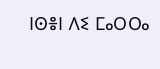ⵏⵙⴻⵏ ⴷⵉ ⵎⴰⵔⵔⴰ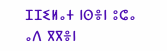ⵊⵊⵉⵍⴰⵜ ⵏⵙⴻⵏ ⵓⵛⴰ ⴰⴷ ⴳⴳⴻⵏ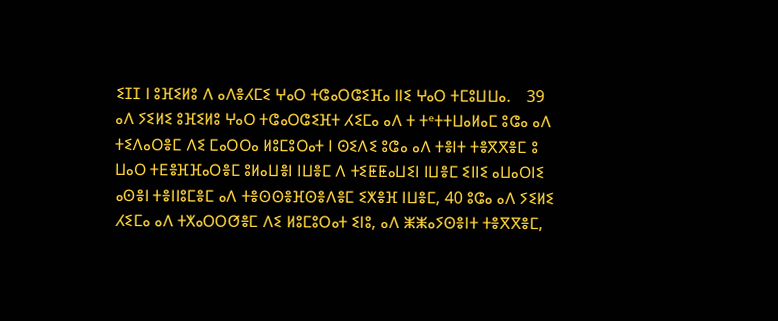ⵉⵊⵊ ⵏ ⵓⴼⵉⵍⵓ ⴷ ⴰⴷⴻⵃⵎⵉ ⵖⴰⵔ ⵜⵛⴰⵔⵛⵉⴼⴰ ⵏⵏⵉ ⵖⴰⵔ ⵜⵎⵓⵡⵡⴰ.    39 ⴰⴷ ⵢⵉⵍⵉ ⵓⴼⵉⵍⵓ ⵖⴰⵔ ⵜⵛⴰⵔⵛⵉⴼⵜ ⵃⵉⵎⴰ ⴰⴷ ⵜ ⵜᵉⵜⵜⵡⴰⵍⴰⵎ ⵓⵛⴰ ⴰⴷ ⵜⵉⴷⴰⵔⴻⵎ ⴷⵉ ⵎⴰⵔⵔⴰ ⵍⵓⵎⵓⵔⴰⵜ ⵏ ⵙⵉⴷⵉ ⵓⵛⴰ ⴰⴷ ⵜⴻⵏⵜ ⵜⴻⴳⴳⴻⵎ ⵓ ⵡⴰⵔ ⵜⴹⴻⴼⴼⴰⵔⴻⵎ ⵓⵍⴰⵡⴻⵏ ⵏⵡⴻⵎ ⴷ ⵜⵉⵟⵟⴰⵡⵉⵏ ⵏⵡⴻⵎ ⵉⵏⵏⵉ ⴰⵡⴰⵔⵏⵉ ⴰⵙⴻⵏ ⵜⴻⵏⵏⵓⵎⴻⵎ ⴰⴷ ⵜⴻⵙⵙⴻⴼⵙⴻⴷⴻⵎ ⵉⵅⴻⴼ ⵏⵡⴻⵎ, 40 ⵓⵛⴰ ⴰⴷ ⵢⵉⵍⵉ ⵃⵉⵎⴰ ⴰⴷ ⵜⵅⴰⵔⵔⵚⴻⵎ ⴷⵉ ⵍⵓⵎⵓⵔⴰⵜ ⵉⵏⵓ, ⴰⴷ ⵥⵥⴰⵢⵙⴻⵏⵜ ⵜⴻⴳⴳⴻⵎ,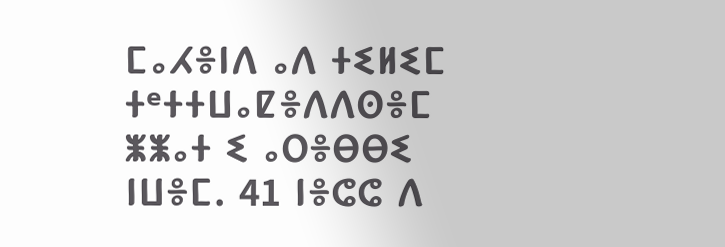ⵎⴰⵃⴻⵏⴷ ⴰⴷ ⵜⵉⵍⵉⵎ ⵜᵉⵜⵜⵡⴰⵇⴻⴷⴷⵙⴻⵎ ⵥⵥⴰⵜ ⵉ ⴰⵔⴻⴱⴱⵉ ⵏⵡⴻⵎ. 41 ⵏⴻⵛⵛ ⴷ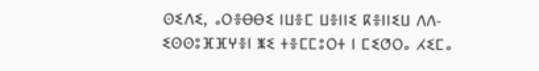ⵙⵉⴷⵉ, ⴰⵔⴻⴱⴱⵉ ⵏⵡⴻⵎ ⵡⴻⵏⵏⵉ ⴽⴻⵏⵏⵉⵡ ⴷⴷ-ⵉⵙⵙⵓⴼⴼⵖⴻⵏ ⵥⵉ ⵜⴻⵎⵎⵓⵔⵜ ⵏ ⵎⵉⵚⵔⴰ ⵃⵉⵎⴰ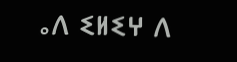ⴰⴷ ⵉⵍⵉⵖ ⴷ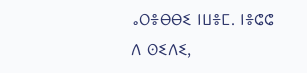ⴰⵔⴻⴱⴱⵉ ⵏⵡⴻⵎ. ⵏⴻⵛⵛ ⴷ ⵙⵉⴷⵉ,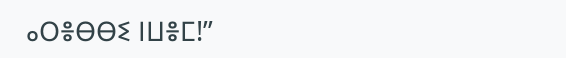ⴰⵔⴻⴱⴱⵉ ⵏⵡⴻⵎ!”